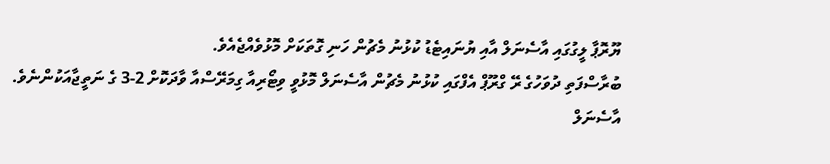ޔޫރޮޕާ ލީގުގައި އާސެނަލް އާއި ޔުނައިޓެޑު ކުޅުނު މެޗުން ހަނި ގޮތަކަށް މޮޅުވެއްޖެއެވެ.
ބުރާސްފަތި ދުވަހުގެ ރޭ ގްރޫޕް އެފްގައި ކުޅުނު މެޗުން އާސެނަލް މޮޅުވީ ވިޓޯރިއާ ގިމަރޭސްއާ ވާދަކޮށް 2-3 ގެ ނަތީޖާއަކުންނެވެ.
އާސެނަލް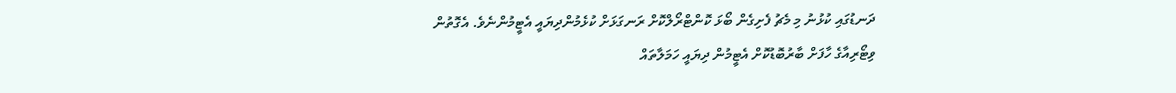ދަނޑުގައި ކުޅުނު މި މެޗު ފެށިގެން ބޯޅަ ކޮންޓްރޯލްކޮށް ރަނގަޅަށް ކުޅެމުންދިޔައީ އެޓީމުންނެވެ. އެގޮތުން ވިޓޯރިއާގެ ހާފަށް ބާރުބޮޑުކޮށް އެޓީމުން ދިޔައީ ހަމަލާތައް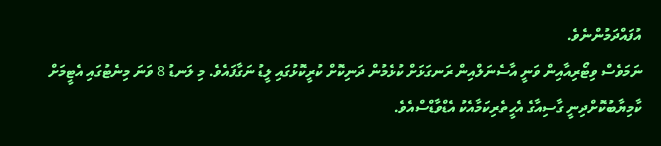އުފައްދަމުންނެވެ.
ނަމަވެސް ވިޓޯރިއާއިން ވަނީ އާސެނަލްއިން ރަނގަޅަށް ކުޅެމުން ދަނިކޮށް ކުރީކޮޅުގައި ލީޑު ނަގާފައެވެ. މި ލަނޑު 8 ވަނަ މިނެޓުގައި އެޓީމަށް ކާމިޔާބުކޮށްދިނީ ގާސިއާގެ އެހީތެރިކަމާއެކު އެޑްވާޑްސްއެވެ.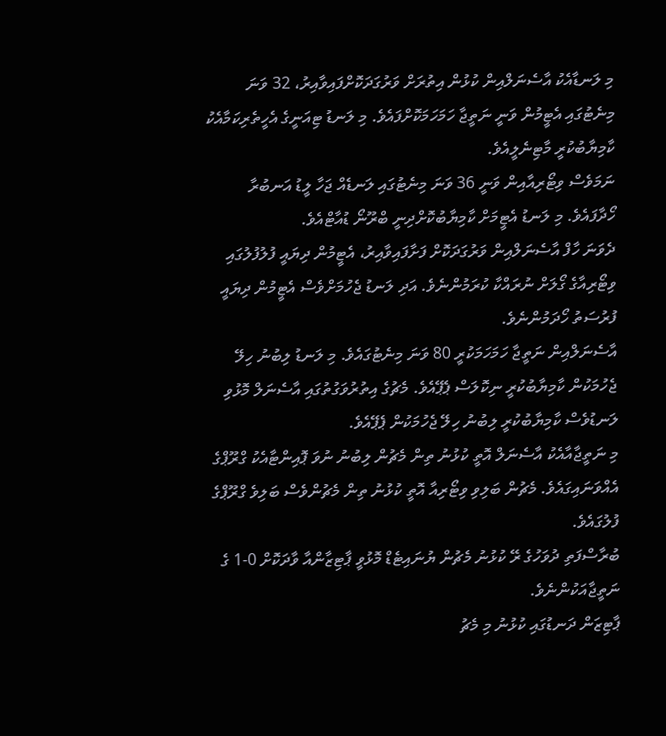މި ލަނޑާއެކު އާސެނަލްއިން ކުޅުން އިތުރަށް ވަރުގަދަކޮށްފައިވާއިރު، 32 ވަނަ މިނެޓުގައި އެޓީމުން ވަނީ ނަތީޖާ ހަމަހަމަކޮށްފައެވެ. މި ލަނޑު ޓިއަނީގެ އެހީތެރިކަމާއެކު ކާމިޔާބުކުރީ މާޓިނެލީއެވެ.
ނަމަވެސް ވިޓޯރިއާއިން ވަނީ 36 ވަނަ މިނެޓުގައި ލަނޑެއް ޖަހާ ލީޑު އަނބުރާ ހޯދާފައެވެ. މި ލަނޑު އެޓީމަށް ކާމިޔާބުކޮށްދިނީ ބްރޫނޯ ޑުއާޓްއެވެ.
ދެވަނަ ހާފް އާސެނަލްއިން ވަރުގަދަކޮށް ފަށާފައިވާއިރު، އެޓީމުން ދިޔައީ ފުލުފުލުގައި ވިޓޯރިއާގެ ގޯލަށް ނުރައްކާ ކުރަމުންނެވެ. އަދި ލަނޑު ޖެހުމަށްވެސް އެޓީމުން ދިޔައީ ފުރުސަތު ހޯދަމުންނެވެ.
އާސެނަލްއިން ނަތީޖާ ހަމަހަމަކުރީ 80 ވަނަ މިނެޓުގައެވެ. މި ލަނޑު ލިބުނު ހިލޭ ޖެހުމަކުން ކާމިޔާބުކުރީ ނިކޮލަސް ޕެޕޭއެވެ. މެޗުގެ އިތުރުވަގުތުގައި އާސެނަލް މޮޅުވި ލަނޑުވެސް ކާމިޔާބުކުރީ ލިބުނު ހިލޭ ޖެހުމަކުން ޕެޕޭއެވެ.
މި ނަތީޖާއާއެކު އާސެނަލް އޮތީ ކުޅުނު ތިން މެޗުން ލިބުނު ނުވަ ޕޮއިންޓާއެކު ގްރޫޕްގެ އެއްވަނައިގައެވެ. މެޗުން ބަލިވި ވިޓޯރިއާ އޮތީ ކުޅުނު ތިން މެޗުންވެސް ބަލިވެ ގްރޫޕްގެ ފުލުގައެވެ.
ބުރާސްފަތި ދުވަހުގެ ރޭ ކުޅުނު މެޗުން ޔުނައިޓެޑް މޮޅުވީ ޕާޓިޒާންއާ ވާދަކޮށް 0-1 ގެ ނަތީޖާއަކުންނެވެ.
ޕާޓިޒަން ދަނޑުގައި ކުޅުނު މި މެޗު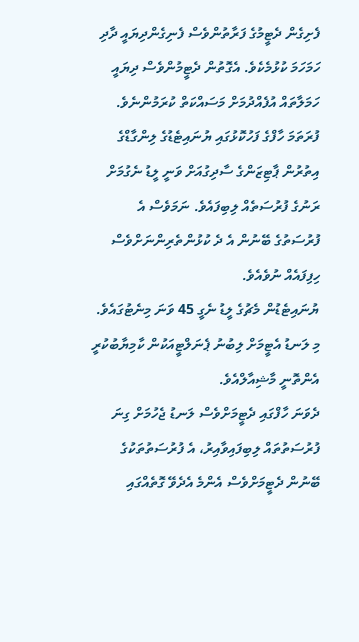ފެށިގެން ދެޓީމުގެ ފަރާތުންވެސް ފެނިގެންދިޔައީ ދާދި ހަމަހަމަ ކުޅުމެކެވެ. އެގޮތުން ދެޓީމުންވެސް ދިޔައީ ހަމަލާތައް އުފެއްދުމަށް މަސައްކަތް ކުރަމުންނެވެ.
ފުރަތަމަ ހާފްގެ ފަހުކޮޅުގައި ޔުނައިޓެޑުގެ ލިންގާޑްގެ އިތުރުން ޕާޓިޒަންގެ ސާދިގުއަށް ވަނީ ލީޑު ނެގުމަށް ރަނުގެ ފުރުސަތެއް ލިބިފައެވެ. ނަމަވެސް އެ ފުރުސަތުގެ ބޭނުން އެ ދެ ކުޅުންތެރިންނަށްވެސް ހިފިފައެއް ނުވެއެވެ.
ޔުނައިޓެޑުން މެޗުގެ ލީޑު ނެގީ 45 ވަނަ މިނެޓުގައެވެ. މި ލަނޑު އެޓީމަށް ލިބުނު ޕެނަލްޓީއަކުން ކާމިޔާބުކުރީ އެންތޮނީ މާޝިއާލްއެވެ.
ދެވަނަ ހާފްގައި ދެޓީމަށްވެސް ލަނޑު ޖެހުމަށް ގިނަ ފުރުސަތުތައް ލިބިފައިވާއިރު، އެ ފުރުސަތުތަކުގެ ބޭނުން ދެޓީމަށްވެސް އެންމެ އެދެވޭ ގޮތެއްގައި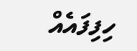ހިފިފައެއް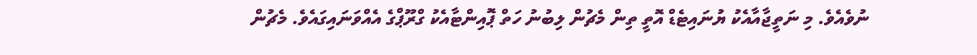ނުވެއެވެ. މި ނަތީޖާއާއެކު ޔުނައިޓެޑް އޮތީ ތިން މެޗުން ލިބުނު ހަތް ޕޮއިންޓާއެކު ގްރޫޕްގެ އެއްވަނައިގައެވެ. މެޗުން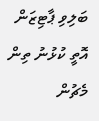ބަލިވި ޕާޓިޒަން އޮތީ ކުޅުނު ތިން މެޗުން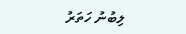ލިބުނު ހަތަރު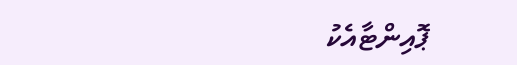ޕޮއިންޓާއެކު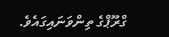ގްރޫޕްގެ ތިންވަނައިގައެވެ.